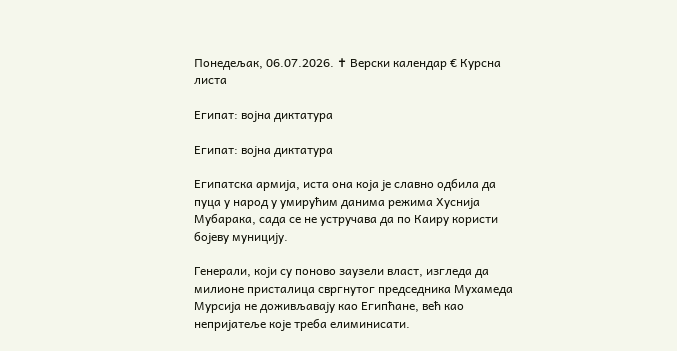Понедељак, 06.07.2026. ✝ Верски календар € Курсна листа

Египат: војна диктатура

Египат: војна диктатура

Египатска армија, иста она која је славно одбила да пуца у народ у умирућим данима режима Хуснија Мубарака, сада се не устручава да по Каиру користи бојеву муницију.

Генерали, који су поново заузели власт, изгледа да милионе присталица свргнутог председника Мухамеда Мурсија не доживљавају као Египћане, већ као непријатеље које треба елиминисати.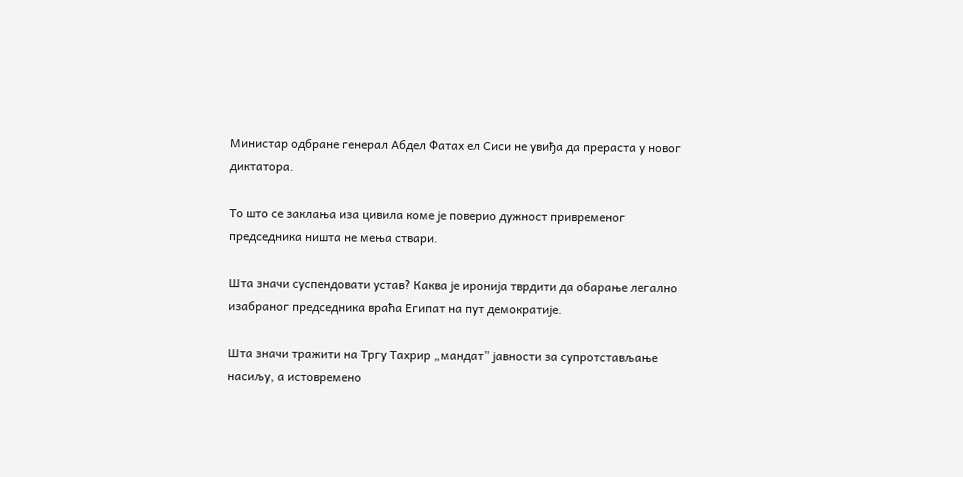Министар одбране генерал Абдeл Фатах ел Сиси не увиђа да прераста у новог диктатора.

То што се заклања иза цивила коме је поверио дужност привременог председника ништа не мења ствари.

Шта значи суспендовати устав? Каква је иронија тврдити да обарање легално изабраног председника враћа Египат на пут демократије.

Шта значи тражити на Тргу Тахрир „мандат” јавности за супротстављање насиљу, а истовремено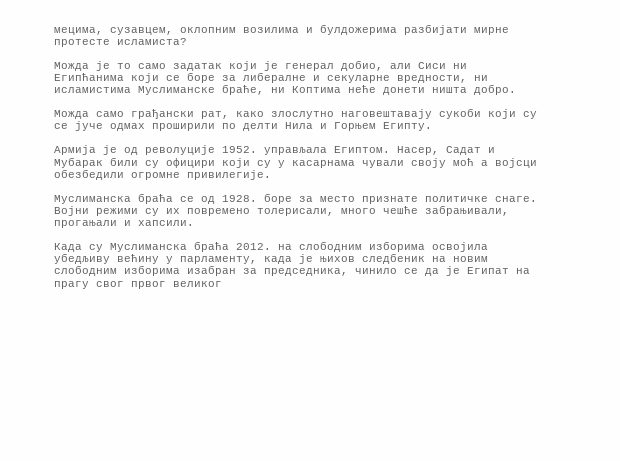мецима, сузавцем, оклопним возилима и булдожерима разбијати мирне протесте исламиста?

Можда је то само задатак који је генерал добио, али Сиси ни Египћанима који се боре за либералне и секуларне вредности, ни исламистима Муслиманске браће, ни Коптима неће донети ништа добро.

Можда само грађански рат, како злослутно наговештавају сукоби који су се јуче одмах проширили по делти Нила и Горњем Египту.

Армија је од револуције 1952. управљала Египтом. Насер, Садат и Мубарак били су официри који су у касарнама чували своју моћ а војсци обезбедили огромне привилегије.

Муслиманска браћа се од 1928. боре за место признате политичке снаге. Војни режими су их повремено толерисали, много чешће забрањивали, прогањали и хапсили.

Када су Муслиманска браћа 2012. на слободним изборима освојила убедљиву већину у парламенту, када је њихов следбеник на новим слободним изборима изабран за председника, чинило се да је Египат на прагу свог првог великог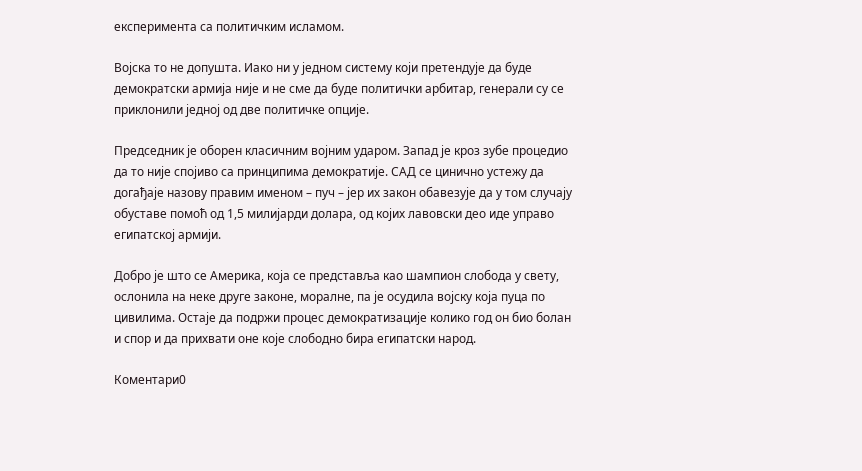експеримента са политичким исламом.

Војска то не допушта. Иако ни у једном систему који претендује да буде демократски армија није и не сме да буде политички арбитар, генерали су се приклонили једној од две политичке опције.

Председник је оборен класичним војним ударом. Запад је кроз зубе процедио да то није спојиво са принципима демократије. САД се цинично устежу да догађаје назову правим именом – пуч – јер их закон обавезује да у том случају обуставе помоћ од 1,5 милијарди долара, од којих лавовски део иде управо египатској армији.

Добро је што се Америка, која се представља као шампион слобода у свету, ослонила на неке друге законе, моралне, па је осудила војску која пуца по цивилима. Остаје да подржи процес демократизације колико год он био болан и спор и да прихвати оне које слободно бира египатски народ.

Коментари0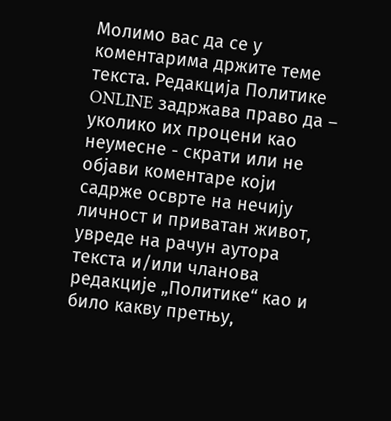Молимо вас да се у коментарима држите теме текста. Редакција Политике ONLINE задржава право да – уколико их процени као неумесне - скрати или не објави коментаре који садрже осврте на нечију личност и приватан живот, увреде на рачун аутора текста и/или чланова редакције „Политике“ као и било какву претњу,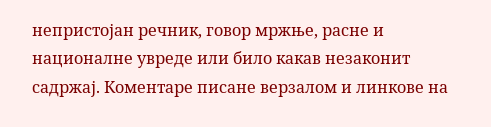непристојан речник, говор мржње, расне и националне увреде или било какав незаконит садржај. Коментаре писане верзалом и линкове на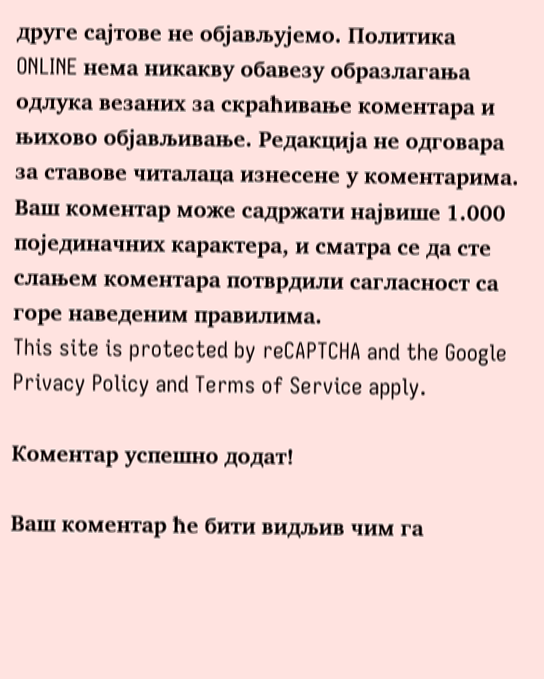друге сајтове не објављујемо. Политика ONLINE нема никакву обавезу образлагања одлука везаних за скраћивање коментара и њихово објављивање. Редакција не одговара за ставове читалаца изнесене у коментарима. Ваш коментар може садржати највише 1.000 појединачних карактера, и сматра се да сте слањем коментара потврдили сагласност са горе наведеним правилима.
This site is protected by reCAPTCHA and the Google Privacy Policy and Terms of Service apply.

Комeнтар успeшно додат!

Ваш комeнтар ћe бити видљив чим га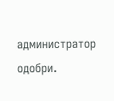администратор одобри.